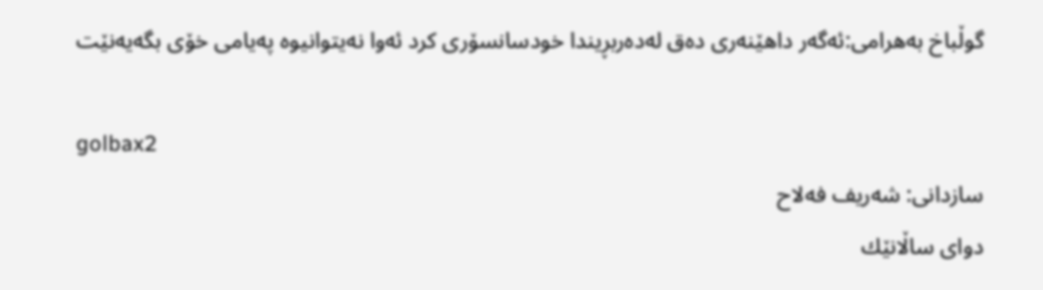گوڵباخ به‌هرامی‌:ئه‌گه‌ر داهێنه‌ری ده‌ق له‌ده‌ربڕیندا خودسانسۆری كرد ئه‌وا نه‌یتوانیوه‌ په‌یامی خۆی بگه‌یه‌نێت

golbax2
سازدانی: شه‌ریف فه‌لاح
دوای ساڵانێك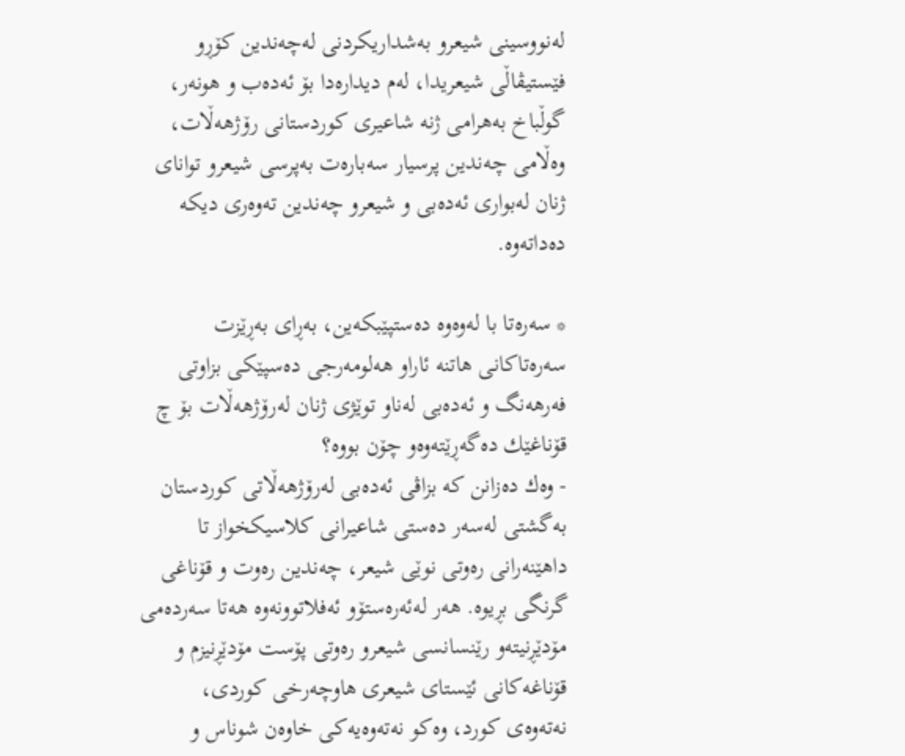له‌نووسینی شیعرو به‌شداریكردنی له‌چه‌ندین كۆڕو فێستیڤاڵی شیعریدا، له‌م دیداره‌دا بۆ ئه‌ده‌ب و هونه‌ر، گوڵباخ به‌هرامی ژنه‌ شاعیری كوردستانی رۆژهه‌ڵات، وه‌ڵامی چه‌ندین پرسیار سه‌باره‌ت به‌پرسی شیعرو توانای ژنان له‌بواری ئه‌ده‌بی و شیعرو چه‌ندین ته‌وه‌ری دیكه‌ ده‌داته‌وه‌.

* سه‌ره‌تا با له‌وه‌وه‌ ده‌ستپێبكه‌ین، به‌ڕای به‌ڕێزت سه‌ره‌تاكانی هاتنه‌ ئاراو هه‌لومه‌رجی ده‌سپێكی بزاوتی فه‌رهه‌نگ و ئه‌ده‌بی له‌ناو توێژی ژنان له‌رۆژهه‌ڵات بۆ چ قۆناغێك ده‌گه‌ڕێته‌وه‌و چۆن بووه‌؟
- وه‌ك ده‌زانن كه‌ بزاڤی ئه‌ده‌بی له‌رۆژهه‌ڵاتی كوردستان به‌گشتی له‌سه‌ر ده‌ستی شاعیرانی كلاسیكخواز تا داهێنه‌رانی ره‌وتی نوێی شیعر، چه‌ندین ره‌وت و قۆناغی گرنگی بڕیوه‌. هه‌ر له‌ئه‌ره‌ستۆو ئه‌فلاتوونه‌وه‌ هه‌تا سه‌رده‌می مۆدێڕنیته‌و رێنسانسی شیعرو ره‌وتی پۆست مۆدێڕنیزم ‌و قۆناغه‌كانی ئێستای شیعری هاوچه‌رخی كوردی، نه‌ته‌وه‌ی كورد، وه‌كو نه‌ته‌وه‌یه‌كی خاوه‌ن شوناس ‌و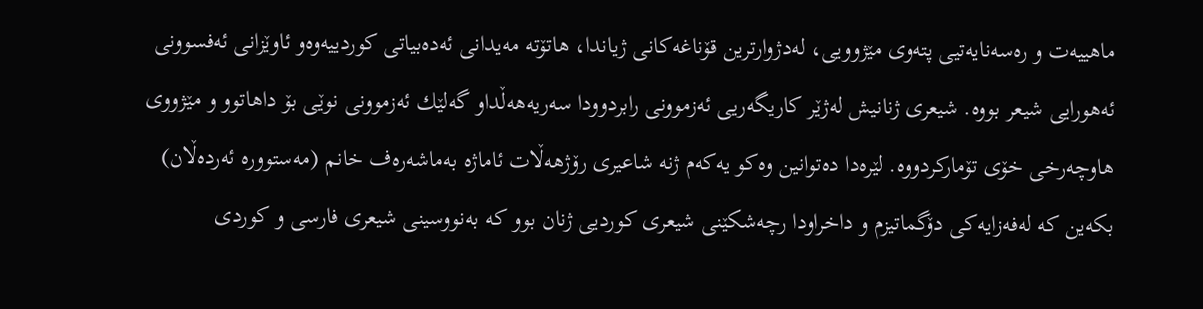ماهییه‌ت ‌و ره‌سه‌نایه‌تیی پته‌وی مێژوویی، له‌دژوارترین قۆناغه‌كانی ژیاندا، هاتۆته‌ مه‌یدانی ئه‌ده‌بیاتی كوردییه‌وه‌و ئاوێزانی ئه‌فسوونی ئه‌هورایی شیعر بووه‌. شیعری ژنانیش له‌ژێر كاریگه‌ریی ئه‌زموونی رابردوودا سه‌ریه‌هه‌ڵداو گه‌لێك ئه‌زموونی نوێی بۆ داهاتوو و مێژووی هاوچه‌رخی خۆی تۆماركردووه‌. لێره‌دا ده‌توانین وه‌كو یه‌كه‌م ژنه‌ شاعیری رۆژهه‌ڵات ئاماژه‌ به‌ماشه‌ره‌ف خانم (مه‌ستووره‌ ئه‌رده‌ڵان) بكه‌ین كه‌ له‌فه‌زایه‌كی دۆگماتیزم و داخراودا رچه‌شكێنی شیعری كوردیی ژنان بوو كه‌ به‌نووسینی شیعری فارسی و كوردی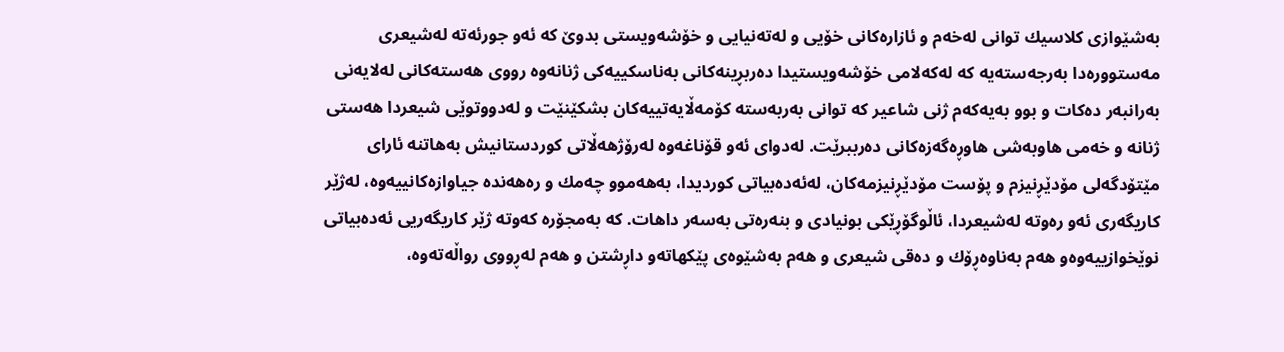به‌شێوازی كلاسیك توانی له‌خه‌م و ئازاره‌كانی خۆیی و له‌ته‌نیایی و خۆشه‌ویستی بدوێ كه‌ ئه‌و جورئه‌ته‌ له‌شیعری مه‌ستووره‌دا به‌رجه‌سته‌یه‌ كه‌ له‌كه‌لامی خۆشه‌ویستیدا ده‌ربڕینه‌كانی به‌ناسكییه‌كی ژنانه‌وه‌ رووی هه‌سته‌كانی له‌لایه‌نی به‌رانبه‌ر ده‌كات و بوو به‌یه‌كه‌م ژنی شاعیر كه‌ توانی به‌ربه‌سته‌ كۆمه‌ڵایه‌تییه‌كان بشكێنێت و له‌دووتوێی شیعردا هه‌ستی ژنانه‌ و خه‌می هاوبه‌شی هاوڕه‌گه‌زه‌كانی ده‌رببرێت. له‌دوای ئه‌و قۆناغه‌وه‌ له‌رۆژهه‌ڵاتی كوردستانیش به‌هاتنه‌ ئارای مێتۆدگه‌لی مۆدێڕنیزم ‌و پۆست مۆدێڕنیزمه‌كان، له‌ئه‌ده‌بیاتی كوردیدا، به‌هه‌موو چه‌مك ‌و ره‌هه‌نده‌ جیاوازه‌كانییه‌وه‌، له‌ژێر كاریگه‌ری ئه‌و ره‌وته‌ له‌شیعردا، ئاڵوگۆڕێكی بونیادی‌ و بنه‌ره‌تی به‌سه‌ر داهات. كه‌ به‌مجۆره‌ كه‌وته‌ ژێر كاریگه‌ریی ئه‌ده‌بیاتی نوێخوازییه‌وه‌و هه‌م به‌ناوه‌ڕۆك ‌و ده‌قی شیعری‌ و هه‌م به‌شێوه‌ی پێكهاته‌و داڕشتن‌ و هه‌م له‌ڕووی ‌رواڵه‌ته‌وه‌،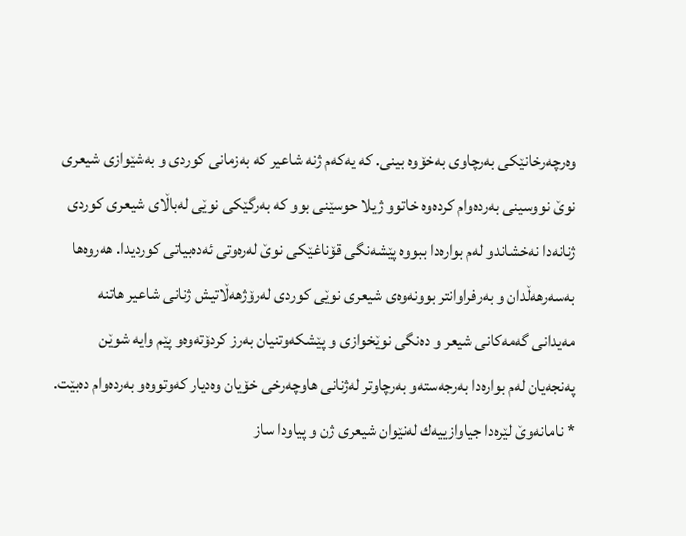وه‌رچه‌رخانێكی به‌رچاوی به‌خۆوه‌ بینی. كه‌ یه‌كه‌م ژنه‌ شاعیر كه‌ به‌زمانی كوردی و به‌شێوازی شیعری نوێ نووسینی به‌رده‌وام كرده‌وه‌ خاتوو ژیلا حوسێنی بوو كه‌ به‌رگێكی نوێی له‌باڵای شیعری كوردی ژنانه‌دا نه‌خشاندو له‌م بواره‌دا ببووه‌ پێشه‌نگی قۆناغێكی نوێ له‌ره‌وتی ئه‌ده‌بیاتی كوردیدا. هه‌روه‌ها به‌سه‌رهه‌ڵدان و به‌رفراوانتر بوونه‌وه‌ی شیعری نوێی كوردی له‌رۆژهه‌ڵاتیش ژنانی شاعیر هاتنه‌ مه‌یدانی گه‌مه‌كانی شیعر و ده‌نگی نوێخوازی و پێشكه‌وتنیان به‌رز كردۆته‌وه‌و پێم وایه‌ شوێن په‌نجه‌یان له‌م بواره‌دا به‌رجه‌سته‌و به‌رچاوتر له‌ژنانی هاوچه‌رخی خۆیان وه‌دیار كه‌وتووه‌و به‌رده‌وام ده‌بێت.
* نامانه‌وێ لێره‌دا جیاوازییه‌ك له‌نێوان شیعری ژن و پیاودا ساز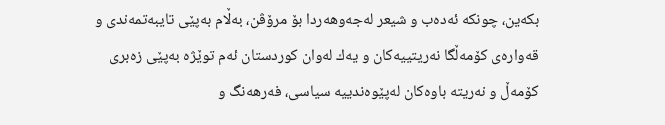بكه‌ین، چونكه‌ ئه‌ده‌ب و شیعر له‌جه‌وهه‌ردا بۆ مرۆڤن، به‌ڵام به‌پێی تایبه‌تمه‌ندی و قه‌واره‌ی كۆمه‌ڵگا نه‌ریتییه‌كان و یه‌ك له‌وان كوردستان ئه‌م توێژه‌ به‌پێی زه‌بری كۆمه‌ڵ و نه‌ریته‌ باوه‌كان له‌پێوه‌ندییه‌ سیاسی، فه‌رهه‌نگ و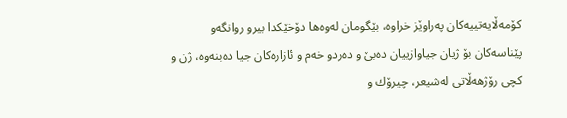كۆمه‌ڵایه‌تییه‌كان په‌راوێز خراوه‌، بێگومان له‌وه‌ها دۆخێكدا بیرو روانگه‌و پێناسه‌كان بۆ ژیان جیاوازییان ده‌بێ و ده‌ردو خه‌م و ئازاره‌كان جیا ده‌بنه‌وه‌، ژن و كچی رۆژهه‌ڵاتی له‌شیعر، چیرۆك و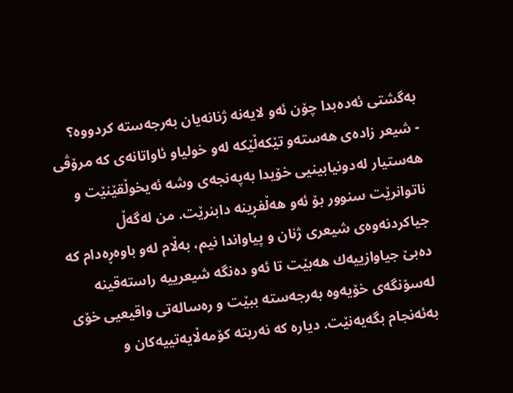به‌گشتی ئه‌ده‌بدا چۆن ئه‌و لایه‌نه‌ ژنانه‌یان به‌رجه‌سته‌ كردووه‌؟
- شیعر زاده‌ی هه‌سته‌و تێكه‌ڵێكه‌ له‌و خولیاو ئاواتانه‌ی كه‌ مرۆڤی هه‌ستیار له‌دونیابینیی خۆیدا به‌په‌نجه‌ی وشه‌ ئه‌یخوڵقێنێت و ناتوانرێت سنوور بۆ ئه‌و هه‌ڵفڕینه‌ دابنرێت. من له‌گه‌ڵ جیاكردنه‌وه‌ی شیعری ژنان و پیاواندا نیم، به‌ڵام له‌و باوه‌ڕه‌دام كه‌ ده‌بێ جیاوازییه‌ك هه‌بێت تا ئه‌و ده‌نگه‌ شیعرییه‌ راسته‌قینه‌ له‌سۆنگه‌ی خۆیه‌وه‌ به‌رجه‌سته‌ ببێت و ره‌ساله‌تی واقیعیی خۆی به‌ئه‌نجام بگه‌یه‌نێت. دیاره‌ كه‌ نه‌ریته‌ كۆمه‌ڵایه‌تییه‌كان و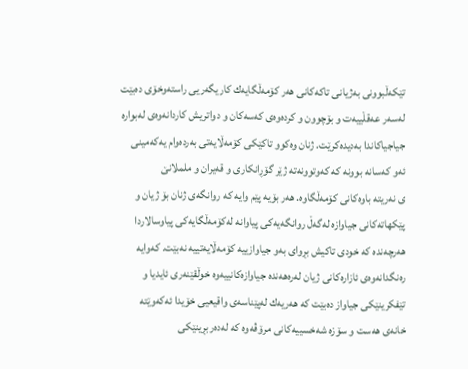تێكه‌ڵبوونی به‌ژیانی تاكه‌كانی هه‌ر كۆمه‌ڵگایه‌ك كاریگه‌ریی راسته‌وخۆی ده‌بێت له‌سه‌ر عه‌قڵییه‌ت و بۆچوون و كرده‌وه‌ی كه‌سه‌كان و دواتریش كاردانه‌وه‌ی له‌بواره‌ جیاجیاكاندا به‌دیده‌كرێت. ژنان وه‌كوو تاكێكی كۆمه‌ڵایه‌تی به‌رده‌وام یه‌كه‌مینی ئه‌و كه‌سانه‌ بوونه‌ كه‌ كه‌وتوونه‌ته‌ ژێر گۆڕانكاری و قه‌یران و ململانێ
ی نه‌ریته‌ باوه‌كانی كۆمه‌ڵگاوه‌. هه‌ر بۆیه‌ پێم وایه‌ كه‌ روانگه‌ی ژنان بۆ ژیان و پێكهاته‌كانی جیاوازه‌ له‌گه‌ڵ روانگه‌یه‌كی پیاوانه‌ له‌كۆمه‌ڵگایه‌كی پیاوسالاردا هه‌رچه‌نده‌ كه‌ خودی تاكیش بڕوای به‌و جیاوازییه‌ كۆمه‌ڵایه‌تییه‌ نه‌بێت. كه‌وایه‌ ره‌نگدانه‌وه‌ی ئازاره‌كانی ژیان له‌ره‌هه‌نده‌ جیاوازه‌كانییه‌وه‌ خوڵقێنه‌ری ئایدیا و تێفكرینێكی جیاواز ده‌بێت كه‌ هه‌ریه‌ك له‌پێناسه‌ی واقیعیی خۆیدا ئه‌كه‌وێته‌ خانه‌ی هه‌ست و سۆزه‌ شه‌خسییه‌كانی مرۆڤه‌وه‌ كه‌ له‌ده‌ربڕینێكی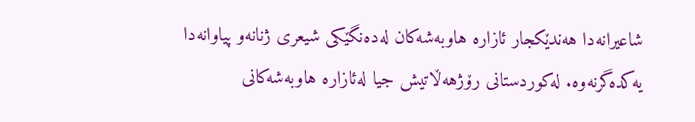شاعیرانه‌دا هه‌ندێكجار ئازاره‌ هاوبه‌شه‌كان له‌ده‌نگێكی شیعری ژنانه‌و پیاوانه‌دا یه‌كده‌گرنه‌وه‌. له‌كوردستانی رۆژهه‌ڵاتیش جیا له‌ئازاره‌ هاوبه‌شه‌كانی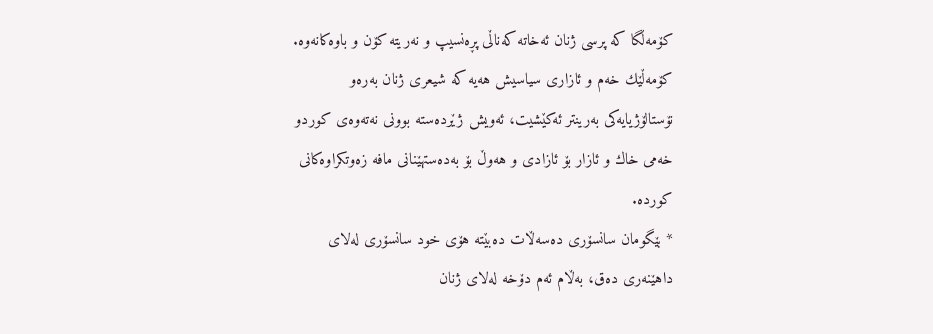كۆمه‌ڵگا كه‌ پرسی ژنان ئه‌خاته‌ كه‌ناڵی پڕه‌نسیپ ‌و نه‌ریته‌ كۆن و باوه‌كانه‌وه‌. كۆمه‌ڵێك خه‌م و ئازاری سیاسیش هه‌یه‌ كه‌ شیعری ژنان به‌ره‌و نۆستالۆژیایه‌كی به‌رینتر ئه‌كێشیت، ئه‌ویش ژێرده‌سته‌ بوونی نه‌ته‌وه‌ی‌ كوردو خه‌می خاك و ئازار بۆ ئازادی و هه‌وڵ بۆ به‌ده‌ستهێنانی مافه‌ زه‌وتكراوه‌كانی كورده‌.
* بێگومان سانسۆری ده‌سه‌ڵات ده‌بێته‌ هۆی خود سانسۆری له‌لای داهێنه‌ری ده‌ق، به‌ڵام ئه‌م دۆخه‌ له‌لای ژنان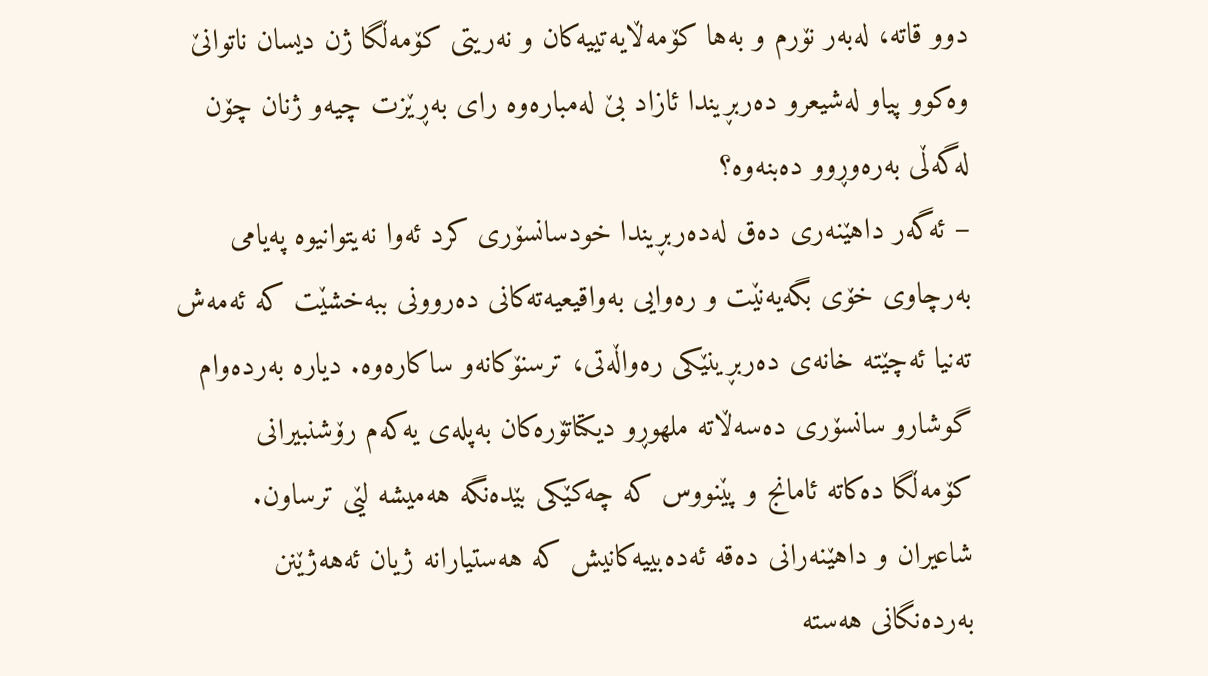دوو قاته‌، له‌به‌ر نۆرم و به‌ها كۆمه‌ڵایه‌تییه‌كان و نه‌ریتی كۆمه‌ڵگا ژن دیسان ناتوانێ وه‌كوو پیاو له‌شیعرو ده‌ربڕیندا ئازاد بێ له‌مباره‌وه‌ رای به‌ڕێزت چیه‌و ژنان چۆن له‌گه‌ڵی به‌ره‌وڕوو ده‌بنه‌وه‌؟
– ئه‌گه‌ر داهێنه‌ری ده‌ق له‌ده‌ربڕیندا خودسانسۆری كرد ئه‌وا نه‌یتوانیوه‌ په‌یامی به‌رچاوی خۆی بگه‌یه‌نێت و ره‌وایی به‌واقیعیه‌ته‌كانی ده‌روونی ببه‌خشێت كه‌ ئه‌مه‌ش ته‌نیا ئه‌چێته‌ خانه‌ی ده‌ربڕینێكی ره‌واڵه‌تی، ترسنۆكانه‌و ساكاره‌وه‌. دیاره‌ به‌رده‌وام گوشارو سانسۆری ده‌سه‌ڵاته‌ ملهوڕو دیكتاتۆره‌كان به‌پله‌ی یه‌كه‌م رۆشنبیرانی كۆمه‌ڵگا ده‌كاته‌ ئامانج و پێنووس كه‌ چه‌كێكی بێده‌نگه‌ هه‌میشه‌ لێی ترساون. شاعیران و داهێنه‌رانی ده‌قه‌ ئه‌ده‌بییه‌كانیش كه‌ هه‌ستیارانه‌ ژیان ئه‌هه‌ژێنن به‌رده‌نگانی هه‌سته‌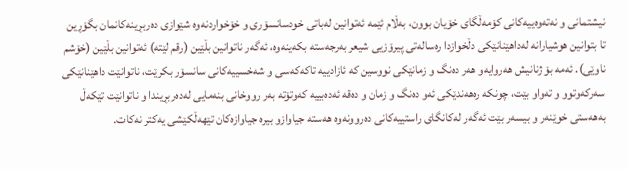نیشتمانی و نه‌ته‌وه‌ییه‌كانی كۆمه‌ڵگای خۆیان بوون، به‌ڵام ئێمه‌ ئه‌توانین له‌باتی خودسانسۆری و خۆخواردنه‌وه‌ شێوازی ده‌ربڕینه‌كانمان بگۆڕین تا بتوانین هوشیارانه‌ له‌داهێنانێكی دڵخوازدا ره‌ساله‌تی پیرۆزیی شیعر به‌رجه‌سته‌ بكه‌ینه‌وه‌، ئه‌گه‌ر ناتوانین بڵێین (رقم لێته‌) ئه‌توانین بڵێین (خۆشم ناوێی). ئه‌مه‌ بۆ ژنانیش هه‌روایه‌و هه‌ر ده‌نگ و زمانێكی نووسین كه‌ ئازادییه‌ تاكه‌كه‌سی و شه‌خسییه‌كانی سانسۆر بكرێت، ناتوانێت داهێنانێكی سه‌ركه‌وتوو و ته‌واو بێت، چونكه‌ ره‌هه‌ندێكی ئه‌و ده‌نگ و زمان و ده‌قه‌ ئه‌ده‌بییه‌ كه‌وتۆته‌ به‌ر رووخانی بنه‌مایی له‌ده‌ربڕیندا و ناتوانێت تێكه‌ڵ به‌هه‌ستی خوێنه‌ر و بیسه‌ر بێت ئه‌گه‌ر له‌كانگای راستییه‌كانی ده‌روونه‌وه‌ هه‌سته‌ جیاوازو بیره‌ جیاوازه‌كان تێهه‌ڵكێشی یه‌كتر نه‌كات.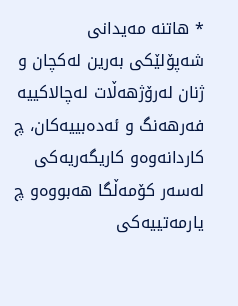* هاتنه‌ مه‌یدانی شه‌پۆلێكی به‌رین له‌كچان و ژنان له‌رۆژهه‌ڵات له‌چالاكییه‌ فه‌رهه‌نگ و ئه‌ده‌بییه‌كان، چ كاردانه‌وه‌و كاریگه‌ریه‌كی له‌سه‌ر كۆمه‌ڵگا هه‌بووه‌و چ یارمه‌تییه‌كی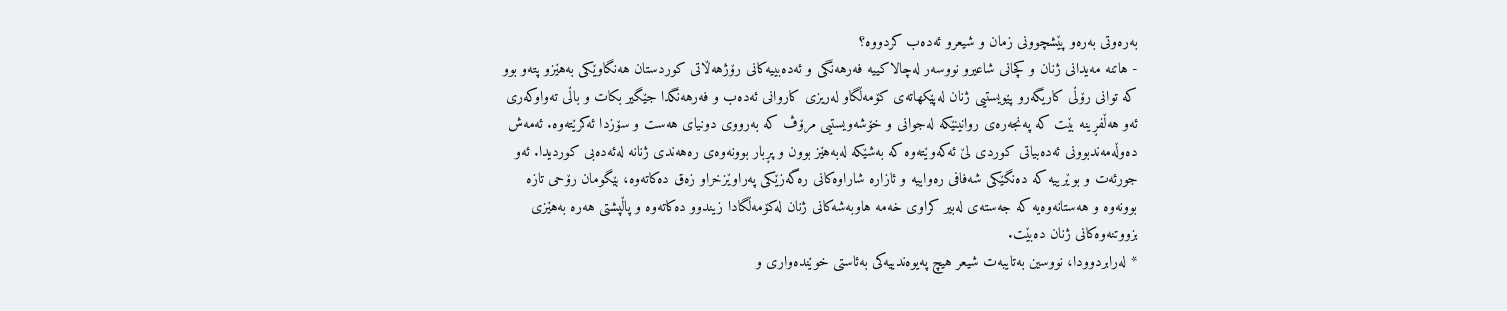به‌ره‌وتی به‌ره‌و پێشچوونی زمان و شیعرو ئه‌ده‌ب كردووه‌؟
- هاتنه‌ مه‌یدانی ژنان و كچانی شاعیرو نووسه‌ر له‌چالاكییه‌ فه‌رهه‌نگی‌ و ئه‌ده‌بییه‌كانی‌ رۆژهه‌ڵاتی‌ كوردستان هه‌نگاوێكی به‌هێزو پته‌و بوو كه‌ توانی رۆڵی كاریگه‌رو پێویستیی ژنان له‌پێكهاته‌ی كۆمه‌ڵگاو له‌ریزی ‌كاروانی ئه‌ده‌ب و فه‌رهه‌نگدا جێگیر بكات و باڵی ته‌واوكه‌ری ئه‌و هه‌ڵفڕینه‌ بێت كه‌ په‌نجه‌ره‌ی روانینێكه‌ له‌جوانی و خۆشه‌ویستیی مرۆڤ كه‌ به‌رووی دونیای هه‌ست و سۆزدا ئه‌كرێته‌وه‌. ئه‌مه‌ش ده‌وڵه‌مه‌ندبوونی ئه‌ده‌بیاتی كوردی لێ ئه‌كه‌وێته‌وه‌ كه‌ به‌شێكه‌ له‌به‌هێز بوون و پڕبار بوونه‌وه‌‌ی ره‌هه‌ندی ژنانه‌ له‌ئه‌ده‌بی كوردیدا. ئه‌و جورئه‌ت و بوێرییه‌ كه‌ ده‌نگێكی شه‌فافی ره‌واییه‌ و ئازاره‌ شاراوه‌كانی ره‌گه‌زێكی په‌راوێزخراو زه‌ق ده‌كاته‌وه‌، بێگومان رۆحی تازه‌ بوونه‌وه‌ و هه‌ستانه‌وه‌یه‌ كه‌ جه‌سته‌ی له‌بیر كراوی خه‌مه‌ هاوبه‌شه‌كانی ژنان له‌كۆمه‌ڵگادا زیندوو ده‌كاته‌وه‌ و پاڵپشتی هه‌ره‌ به‌هێزی بزووتنه‌وه‌كانی ژنان ده‌بێت.
* له‌رابردوودا، نووسین به‌تایبه‌ت شیعر هیچ په‌یوه‌ندییه‌كی به‌ئاستی خوێنده‌واری و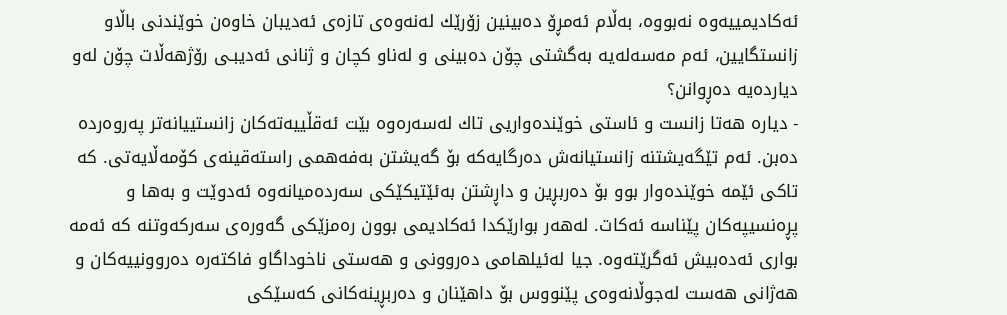ئه‌كادیمییه‌وه‌ نه‌بووه‌، به‌ڵام ئه‌مڕۆ ده‌بینین زۆرێك له‌نه‌وه‌ی تازه‌ی‌ ئه‌دیبان خاوه‌ن خوێندنی باڵاو زانستگایین، ئه‌م مه‌سه‌له‌یه‌ به‌گشتی چۆن ده‌بینی و له‌ناو كچان و ژنانی ئه‌دیبـی رۆژهه‌ڵات چۆن له‌و دیارده‌یه‌ ده‌ڕوانن؟
- دیاره‌ هه‌تا زانست و ئاستی خوێنده‌واریی تاك له‌سه‌ره‌وه‌ بێت ئه‌قڵییه‌ته‌كان زانستییانه‌تر په‌روه‌رده‌ ده‌بن. ئه‌م تێگه‌یشتنه‌ زانستیانه‌ش ده‌رگایه‌كه‌ بۆ گه‌یشتن به‌فه‌همی راسته‌قینه‌ی كۆمه‌ڵایه‌تی. كه‌ تاكی ئێمه‌ خوێنده‌وار بوو بۆ ده‌ربڕین و داڕشتن به‌ئێتیكێكی سه‌رده‌میانه‌وه‌ ئه‌دوێت و به‌ها و پڕه‌نسیپه‌كان پێناسه‌ ئه‌كات. له‌هه‌ر بوارێكدا ئه‌كادیمی بوون ره‌مزێكی گه‌وره‌ی سه‌ركه‌وتنه‌ كه‌ ئه‌مه‌ بواری ئه‌ده‌بیش ئه‌گرێته‌وه‌. جیا له‌ئیلهامی ده‌روونی و هه‌ستی ناخوداگاو فاكته‌ره‌ ده‌روونییه‌كان و هه‌ژانی هه‌ست له‌جوڵانه‌وه‌ی پێنووس بۆ داهێنان و ده‌ربڕینه‌كانی كه‌سێكی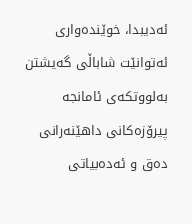ئه‌دیبدا، خوێنده‌واری ئه‌توانێت شاباڵی گه‌یشتن به‌لووتكه‌ی ئامانجه‌ پیرۆزه‌كانی داهێنه‌رانی ده‌ق ‌و ئه‌ده‌بیاتی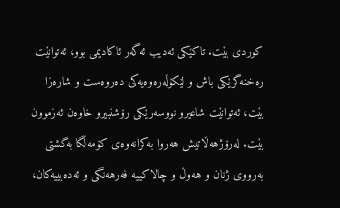كوردی بێت. تاكێكی ئه‌دیب ئه‌گه‌ر ئاكادیمی بوو، ئه‌توانێت ره‌خنه‌گرێكی باش و لێكۆڵه‌ره‌وه‌یه‌كی ده‌روه‌ست و شاره‌زا بێت، ئه‌توانێت شاعیرو نووسه‌رێكی رۆشنبیرو خاوه‌ن ئه‌زموون بێت. له‌رۆژهه‌ڵاتیش هه‌روا به‌كرانه‌وه‌ی كۆمه‌ڵگا به‌گشتی به‌رووی ژنان و هه‌وڵ و چالاكییه‌ فه‌رهه‌نگی‌ و ئه‌ده‌بییه‌كان،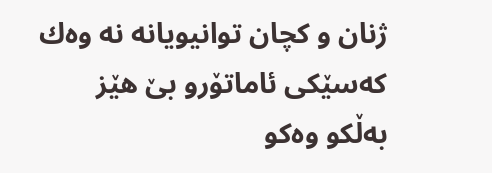ژنان و كچان توانیویانه‌ نه‌ وه‌ك كه‌سێكی ئاماتۆرو بێ هێز به‌ڵكو وه‌كو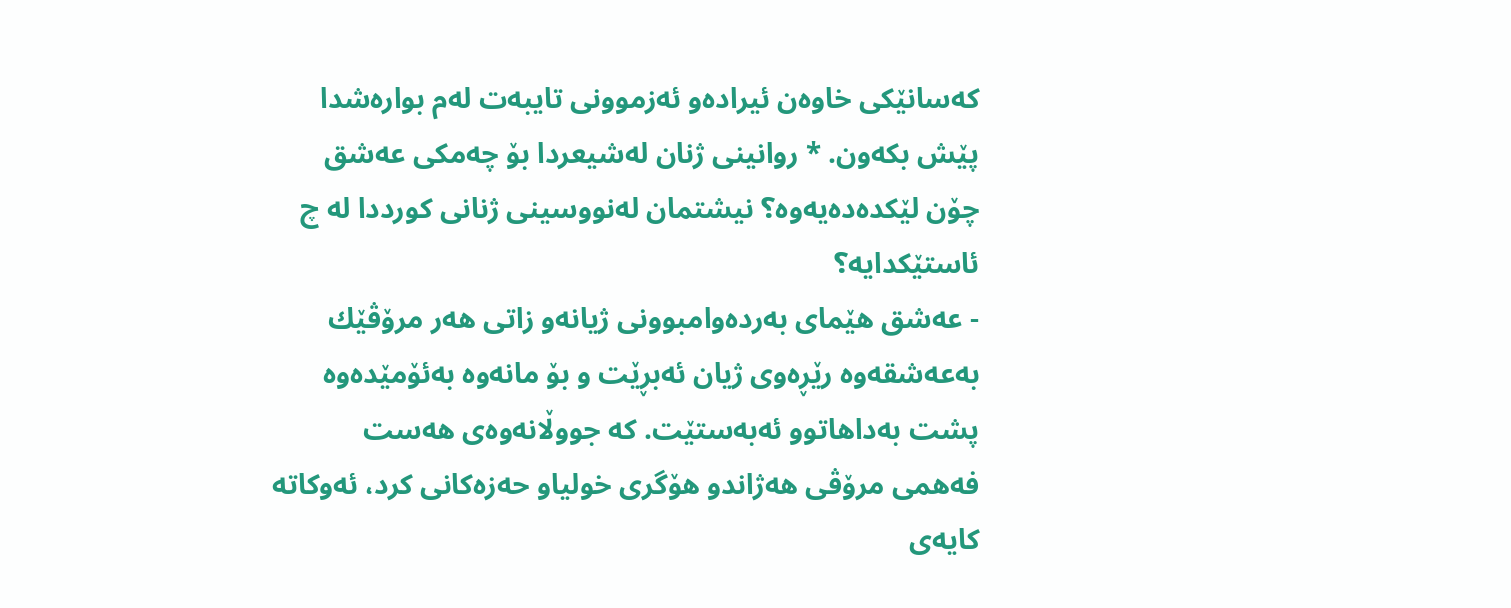كه‌سانێكی خاوه‌ن ئیراده‌و ئه‌زموونی تایبه‌ت له‌م بواره‌شدا پێش بكه‌ون. * روانینی ژنان له‌شیعردا بۆ چه‌مكی عه‌شق چۆن لێكده‌ده‌یه‌وه‌؟ نیشتمان له‌نووسینی ژنانی كورددا له‌ چ ئاستێكدایه‌؟
- عه‌شق هێمای به‌رده‌وامبوونی ژیانه‌و زاتی هه‌ر مرۆڤێك به‌عه‌شقه‌وه‌ رێڕه‌وی ژیان ئه‌بڕێت و بۆ مانه‌وه‌ به‌ئۆمێده‌وه‌ پشت به‌داهاتوو ئه‌به‌ستێت. كه‌ جووڵانه‌وه‌ی هه‌ست فه‌همی مرۆڤی هه‌ژاندو هۆگری خولیاو حه‌زه‌كانی كرد، ئه‌وكاته‌ كایه‌ی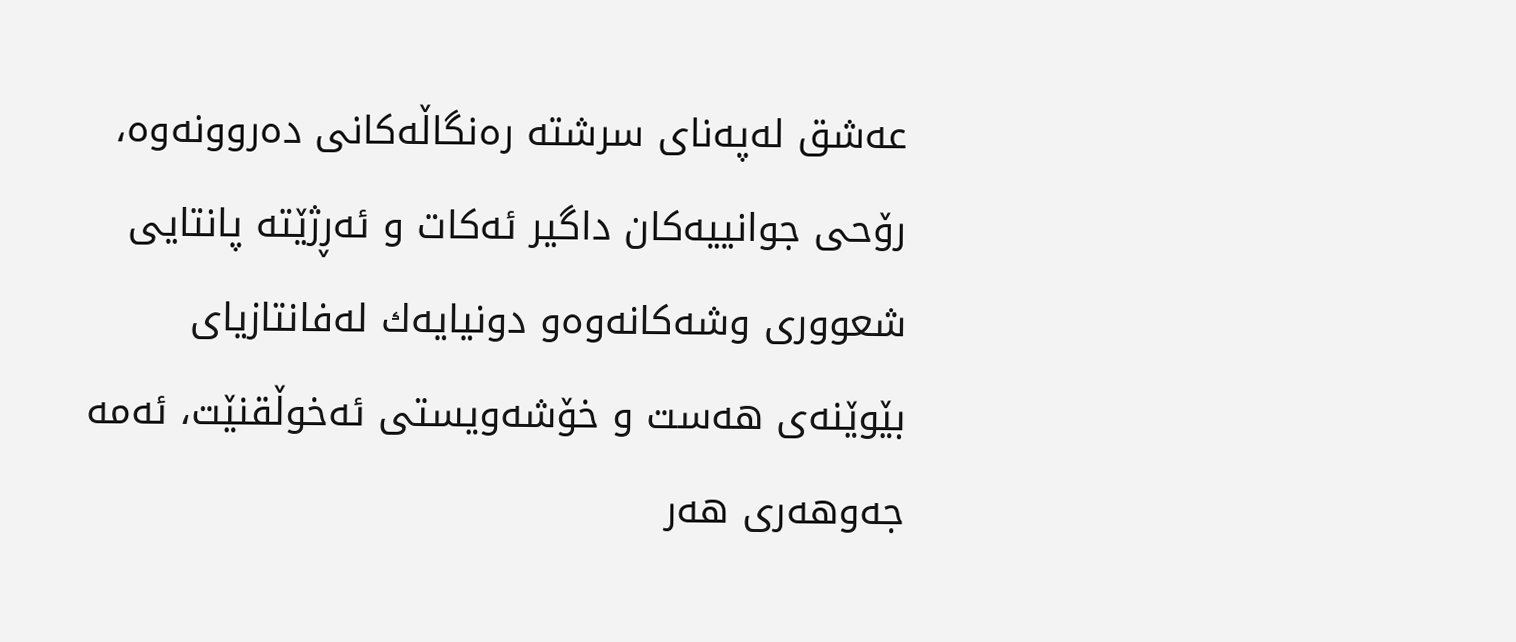عه‌شق له‌په‌نای سرشته‌ ره‌نگاڵه‌كانی ده‌روونه‌وه‌،‌ رۆحی جوانییه‌كان داگیر ئه‌كات و ئه‌ڕژێته‌ پانتایی شعووری وشه‌كانه‌وه‌و دونیایه‌ك له‌فانتازیای بێوێنه‌ی هه‌ست و خۆشه‌ویستی ئه‌خوڵقنێت، ئه‌مه‌ جه‌وهه‌ری هه‌ر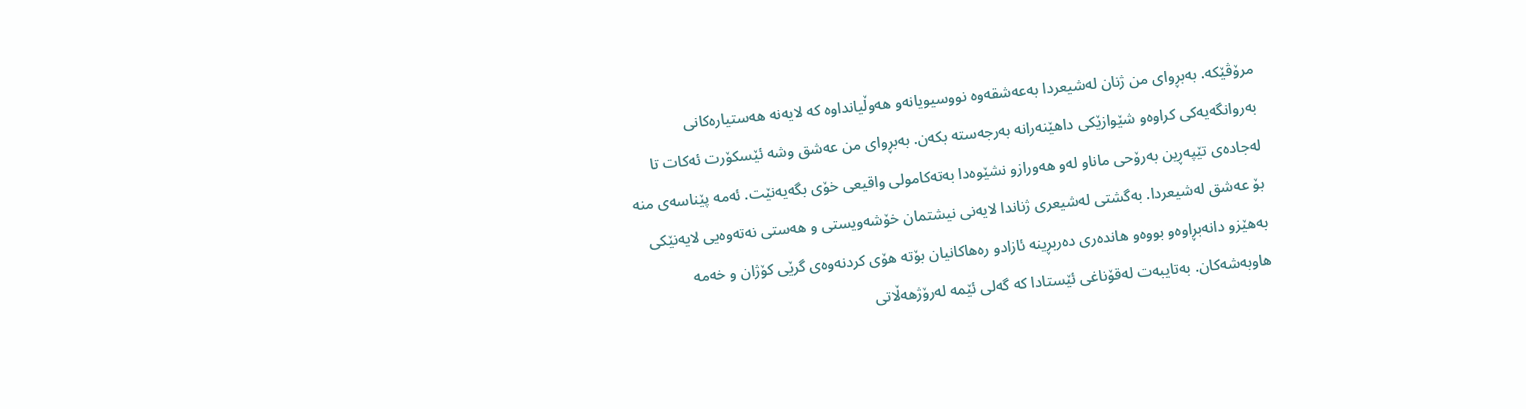مرۆڤێكه‌. به‌بڕوای من ژنان له‌شیعردا به‌عه‌شقه‌وه‌ نووسیویانه‌و هه‌وڵیانداوه‌ كه‌ لایه‌نه‌ هه‌ستیاره‌كانی به‌روانگه‌یه‌كی كراوه‌و شێوازێكی داهێنه‌رانه‌ به‌رجه‌سته‌ بكه‌ن. به‌بڕوای من عه‌شق وشه‌ ئێسكۆرت ئه‌كات تا له‌جاده‌ی تێپه‌ڕین به‌رۆحی ماناو له‌و هه‌ورازو نشێوه‌دا به‌ته‌كامولی واقیعی خۆی بگه‌یه‌نێت. ئه‌مه‌ پێناسه‌ی منه‌ بۆ عه‌شق له‌شیعردا. به‌گشتی له‌شیعری ژناندا لایه‌نی نیشتمان خۆشه‌ویستی و هه‌ستی نه‌ته‌وه‌یی لایه‌نێكی به‌هێزو دانه‌بڕاوه‌و بووه‌و هانده‌ری ده‌ربڕینه‌ ئازادو ره‌هاكانیان بۆته‌ هۆی‌ كردنه‌وه‌ی گرێی كۆژان و خه‌مه‌ هاوبه‌شه‌كان. به‌تایبه‌ت له‌قۆناغی ئێستادا كه‌ گه‌لی ئێمه‌ له‌رۆژهه‌ڵاتی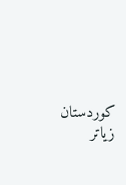كوردستان زیاتر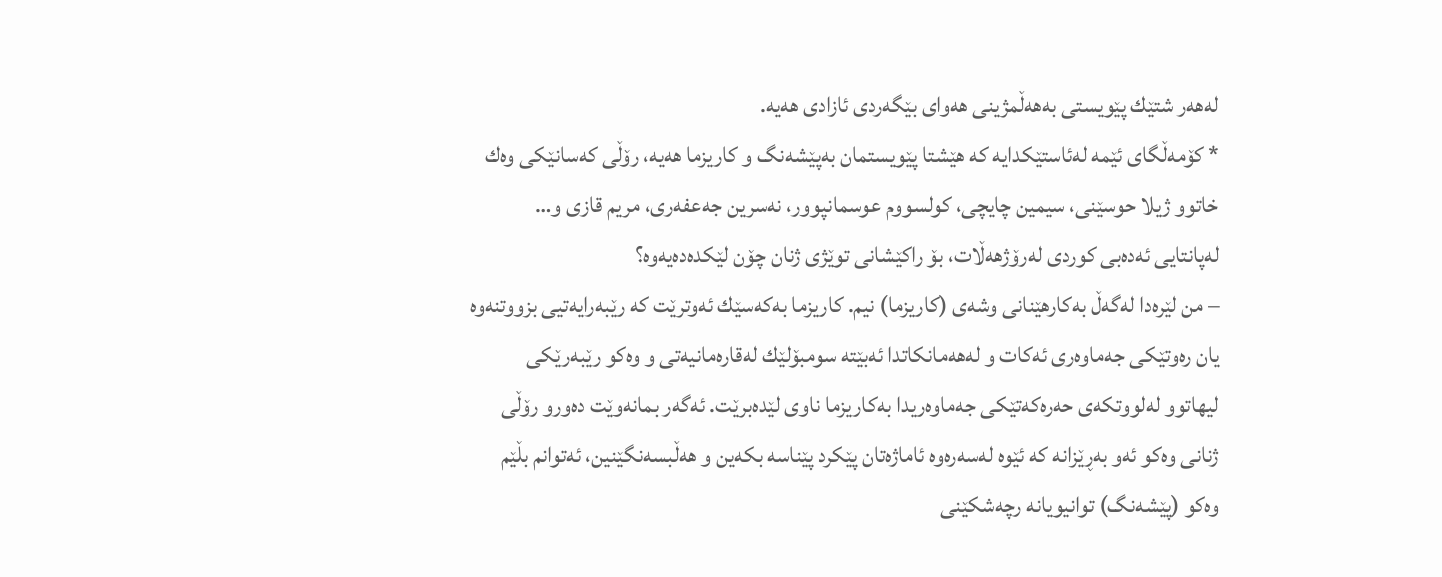له‌هه‌ر شتێك پێویستی به‌هه‌ڵمژینی هه‌وای بێگه‌ردی ئازادی هه‌یه‌.
* كۆمه‌ڵگای ئێمه‌ له‌ئاستێكدایه‌ كه‌ هێشتا پێویستمان به‌پێشه‌نگ و كاریزما هه‌یه‌، رۆڵی كه‌سانێكی‌ وه‌ك خاتوو ژیلا حوسێنی، سیمین چایچی، كولسووم عوسمانپوور، نه‌سرین جه‌عفه‌ری، مریم قازی و… له‌پانتایی ئه‌ده‌بی كوردی له‌رۆژهه‌ڵات، بۆ راكێشانی توێژی ژنان چۆن لێكده‌ده‌یه‌وه‌؟
– من لێره‌دا له‌گه‌ڵ به‌كارهێنانی وشه‌ی (كا‌ریزما) نیم. كاریزما به‌كه‌سێك ئه‌وترێت كه‌ رێبه‌رایه‌تیی بزووتنه‌وه‌ یان ره‌وتێكی جه‌ماوه‌ری ئه‌كات و له‌هه‌مانكاتدا ئه‌بێته‌ سومبۆلێك له‌قاره‌مانیه‌تی و وه‌كو رێبه‌رێكی لیهاتوو له‌لووتكه‌ی حه‌ره‌كه‌تێكی جه‌ماوه‌ریدا به‌كاریزما ناوی لێده‌برێت. ئه‌گه‌ر بمانه‌وێت ده‌ورو رۆڵی ژنانی وه‌كو ئه‌و به‌ڕێزانه‌ كه‌ ئێوه‌ له‌سه‌ره‌وه‌ ئاماژه‌تان پێكرد پێناسه‌ بكه‌ین و هه‌ڵبسه‌نگێنین، ئه‌توانم بڵێم وه‌كو (پێشه‌نگ) توانیویانه‌ رچه‌شكێنی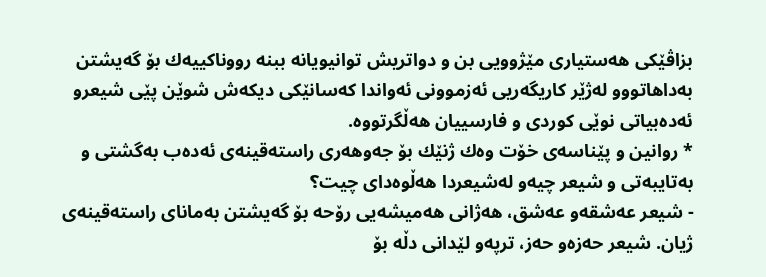بزاڤێكی هه‌ستیاری مێژوویی بن و دواتریش توانیویانه‌ ببنه‌ رووناكییه‌ك بۆ گه‌یشتن به‌داهاتووو له‌ژێر كاریگه‌ریی ئه‌زموونی ئه‌واندا كه‌سانێكی دیكه‌ش شوێن پێی شیعرو ئه‌ده‌بیاتی نوێی كوردی و فارسییان هه‌ڵگرتووه‌.
* روانین و پێناسه‌ی خۆت وه‌ك ژنێك بۆ جه‌وهه‌ری راسته‌قینه‌ی ئه‌ده‌ب به‌گشتی و به‌تایبه‌تی و شیعر چیه‌و له‌شیعردا هه‌ڵوه‌دای چیت؟
- شیعر عه‌شقه‌و عه‌شق، هه‌ژانی هه‌میشه‌یی رۆحه‌ بۆ گه‌یشتن به‌مانای راسته‌قینه‌ی ژیان. شیعر حه‌زه‌و حه‌ز، ترپه‌و لێدانی دڵه‌ بۆ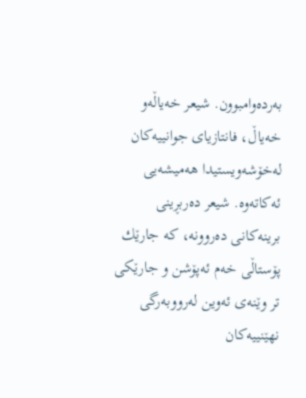به‌رده‌وامبوون. شیعر خه‌یاڵه‌و خه‌یاڵ، فانتازیای جوانییه‌كان له‌خۆشه‌ویستیدا هه‌میشه‌یی ئه‌كاته‌وه‌. شیعر ده‌ربڕینی برینه‌كانی ده‌روونه‌، كه‌ جارێك پۆستاڵی خه‌م ئه‌پۆشن و جارێكی تر وێنه‌ی ئه‌وین له‌رووبه‌رگی نهێنییه‌كان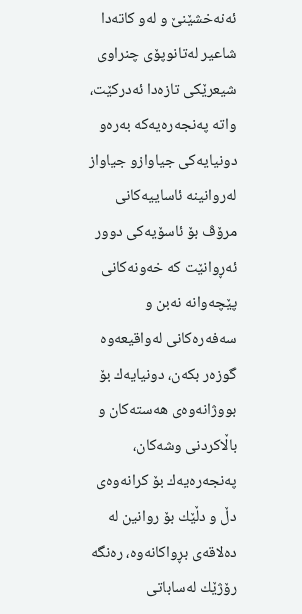ئه‌نه‌خشێنێ و له‌و كاته‌دا شاعیر له‌تانوپۆی چنراوی شیعرێكی تازه‌دا ئه‌دركێت، واته‌ په‌نجه‌ره‌یه‌كه‌ به‌ره‌و دونیایه‌كی جیاوازو جیاواز له‌روانینه‌ ئاساییه‌كانی مرۆڤ بۆ ئاسۆیه‌كی دوور ئه‌ڕوانێت كه‌ خه‌ونه‌كانی پێچه‌وانه‌ نه‌بن و سه‌فه‌ره‌كانی له‌واقیعه‌وه‌ گوزه‌ر بكه‌ن، دونیایه‌ك بۆ بووژانه‌وه‌ی هه‌سته‌كان و باڵاكردنی وشه‌كان، په‌نجه‌ره‌یه‌ك بۆ كرانه‌وه‌ی دڵ و دڵێك بۆ روانین له‌ ده‌لاقه‌ی بڕواكانه‌وه‌، ره‌نگه‌ رۆژێك له‌ساباتی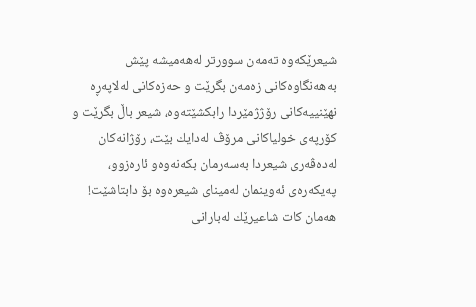شیعرێكه‌وه‌ ته‌مه‌ن سوورتر له‌هه‌میشه‌ پێش به‌هه‌نگاوه‌كانی زه‌مه‌ن بگرێت و حه‌زه‌كانی له‌لاپه‌ڕه‌ نهێنییه‌كانی رۆژژمێردا رابكشێته‌وه‌، شیعر باڵ بگرێت و كۆرپه‌ی خولیاكانی مرۆڤ له‌دایك بێت، رۆژانه‌كان له‌ده‌ڤه‌ری شیعردا به‌سه‌رمان بكه‌نه‌وه‌و ئاره‌زوو، په‌یكه‌ره‌ی ئه‌وینمان له‌مینای شیعره‌وه‌ بۆ دابتاشێت! هه‌مان كات شاعیرێك له‌بارانی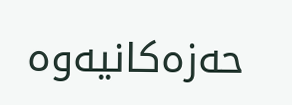حه‌زه‌كانیه‌وه‌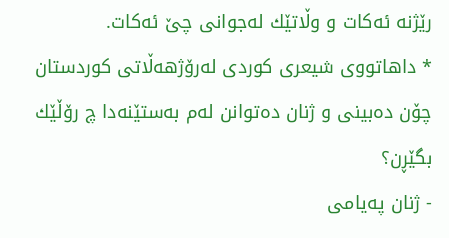رێژنه‌ ئه‌كات و وڵاتێك له‌جوانی چێ ئه‌كات.
* داهاتووی شیعری كوردی له‌رۆژهه‌ڵاتی كوردستان چۆن ده‌بینی و ژنان ده‌توانن له‌م به‌ستێنه‌دا چ رۆڵێك بگێڕن؟
- ژنان په‌یامی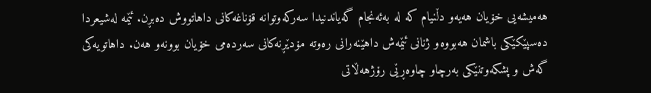هه‌میشه‌یی خۆیان هه‌یه‌و دڵنیام كه‌ له‌ به‌ئه‌نجام گه‌یاندنیدا سه‌ركه‌وتوانه‌ قۆناغه‌كانی داهاتووش ده‌بڕن. ئێمه‌ له‌شیعردا ده‌سپێكێكی باشمان هه‌بووه‌و ژنانی ئێمه‌ش داهێنه‌رانی ره‌وته‌ مۆدێڕنه‌كانی سه‌رده‌می خۆیان بوونه‌و هه‌ن. داهاتویه‌كی گه‌ش و پشكه‌وتنێكی به‌رچاو چاوه‌ڕێی رۆژهه‌ڵاتی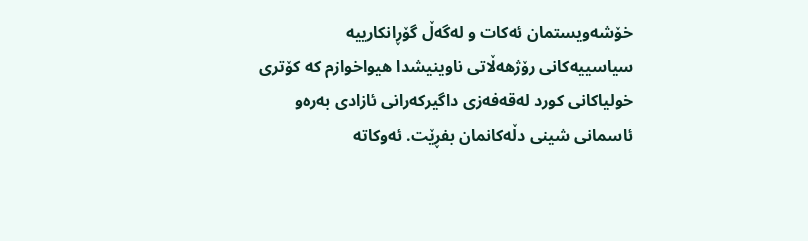خۆشه‌ویستمان ئه‌كات و له‌گه‌ڵ گۆڕانكارییه‌ سیاسییه‌كانی رۆژهه‌ڵاتی ناوینیشدا هیواخوازم كه‌ كۆتری خولیاكانی كورد له‌قه‌فه‌زی داگیركه‌رانی ئازادی به‌ره‌و ئاسمانی شینی دڵه‌كانمان بفڕێت. ئه‌وكاته‌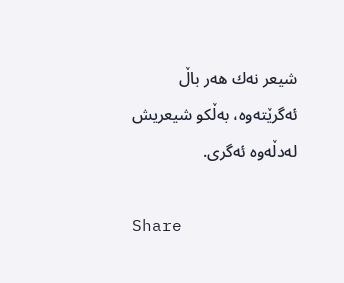شیعر نه‌ك هه‌ر باڵ ئه‌گرێته‌وه‌، به‌ڵكو شیعریش له‌دڵه‌وه‌ ئه‌گری.

Share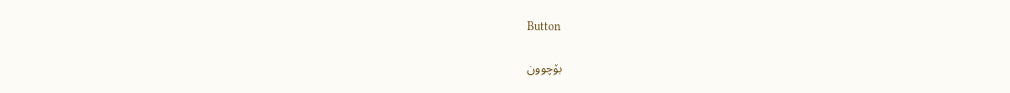Button

بۆچوون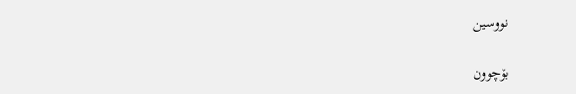نووسین

بۆچوون